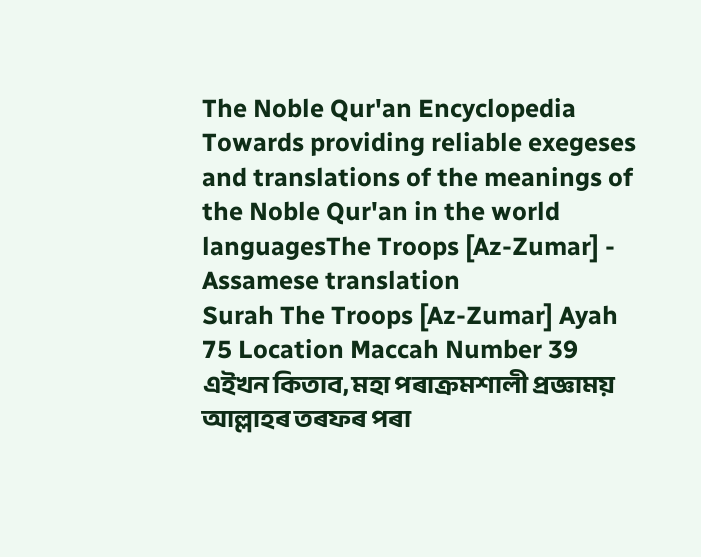The Noble Qur'an Encyclopedia
Towards providing reliable exegeses and translations of the meanings of the Noble Qur'an in the world languagesThe Troops [Az-Zumar] - Assamese translation
Surah The Troops [Az-Zumar] Ayah 75 Location Maccah Number 39
এইখন কিতাব, মহা পৰাক্ৰমশালী প্ৰজ্ঞাময় আল্লাহৰ তৰফৰ পৰা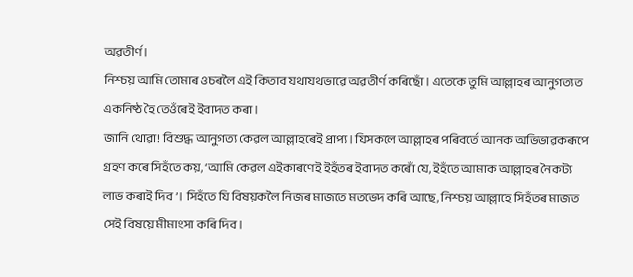অৱতীৰ্ণ।
নিশ্চয় আমি তোমাৰ ওচৰলৈ এই কিতাব যথাযথভাৱে অৱতীৰ্ণ কৰিছোঁ। এতেকে তুমি আল্লাহৰ আনুগত্যত একনিষ্ঠ হৈ তেওঁৰেই ইবাদত কৰা।
জানি থোৱা! বিশুদ্ধ আনুগত্য কেৱল আল্লাহৰেই প্ৰাপ্য। যিসকলে আল্লাহৰ পৰিবৰ্তে আনক অভিভাৱকৰূপে গ্ৰহণ কৰে সিহঁতে কয়, ‘আমি কেৱল এইকাৰণেই ইহঁতৰ ইবাদত কৰোঁ যে, ইহঁতে আমাক আল্লাহৰ নৈকট্য লাভ কৰাই দিব’। সিহঁতে যি বিষয়কলৈ নিজৰ মাজতে মতভেদ কৰি আছে, নিশ্চয় আল্লাহে সিহঁতৰ মাজত সেই বিষয়ে মীমাংসা কৰি দিব।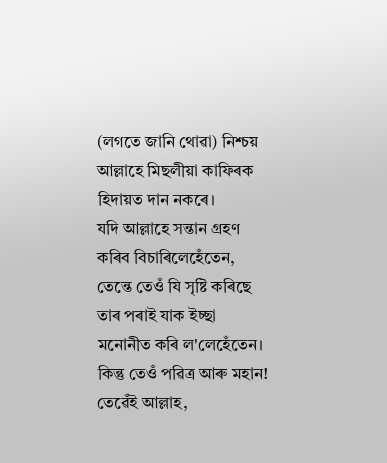(লগতে জানি থোৱা) নিশ্চয় আল্লাহে মিছলীয়া কাফিৰক হিদায়ত দান নকৰে।
যদি আল্লাহে সন্তান গ্ৰহণ কৰিব বিচাৰিলেহেঁতেন, তেন্তে তেওঁ যি সৃষ্টি কৰিছে তাৰ পৰাই যাক ইচ্ছা মনোনীত কৰি ল'লেহেঁতেন। কিন্তু তেওঁ পৱিত্ৰ আৰু মহান! তেৱেঁই আল্লাহ,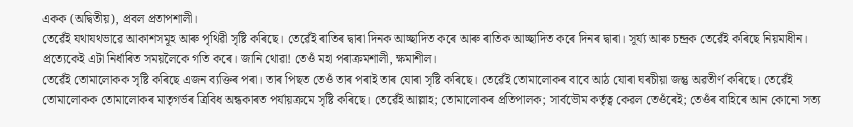একক (অদ্বিতীয়), প্ৰবল প্ৰতাপশালী।
তেৱেঁই যথাযথভাৱে আকাশসমূহ আৰু পৃথিৱী সৃষ্টি কৰিছে। তেৱেঁই ৰাতিৰ দ্বাৰা দিনক আচ্ছাদিত কৰে আৰু ৰাতিক আচ্ছাদিত কৰে দিনৰ দ্বাৰা। সূৰ্য্য আৰু চন্দ্ৰক তেৱেঁই কৰিছে নিয়মাধীন। প্ৰত্যেকেই এটা নিৰ্ধাৰিত সময়লৈকে গতি কৰে। জানি থোৱা! তেওঁ মহা পৰাক্ৰমশালী, ক্ষমাশীল।
তেৱেঁই তোমালোকক সৃষ্টি কৰিছে এজন ব্যক্তিৰ পৰা। তাৰ পিছত তেওঁ তাৰ পৰাই তাৰ যোৰা সৃষ্টি কৰিছে। তেৱেঁই তোমালোকৰ বাবে আঠ যোৰা ঘৰচীয়া জন্তু অৱতীৰ্ণ কৰিছে। তেৱেঁই তোমালোকক তোমালোকৰ মাতৃগৰ্ভৰ ত্ৰিবিধ অন্ধকাৰত পৰ্যায়ক্ৰমে সৃষ্টি কৰিছে। তেৱেঁই আল্লাহ; তোমালোকৰ প্ৰতিপালক; সাৰ্বভৌম কৰ্তৃত্ব কেৱল তেওঁৰেই; তেওঁৰ বাহিৰে আন কোনো সত্য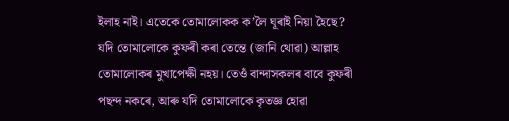ইলাহ নাই। এতেকে তোমালোকক ক’লৈ ঘূৰাই নিয়া হৈছে?
যদি তোমালোকে কুফৰী কৰা তেন্তে (জানি থোৱা) আল্লাহ তোমালোকৰ মুখাপেক্ষী নহয়। তেওঁ বান্দাসকলৰ বাবে কুফৰী পছন্দ নকৰে, আৰু যদি তোমালোকে কৃতজ্ঞ হোৱা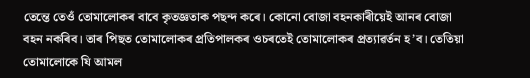তেন্তে তেওঁ তোমালোকৰ বাবে কৃতজ্ঞতাক পছন্দ কৰে। কোনো বোজা বহনকাৰীয়েই আনৰ বোজা বহন নকৰিব। তাৰ পিছত তোমালোকৰ প্ৰতিপালকৰ ওচৰতেই তোমালোকৰ প্ৰত্যাৱৰ্তন হ’ব। তেতিয়া তোমালোকে যি আমল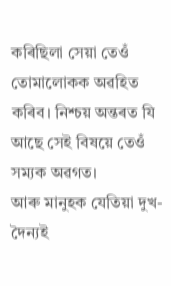কৰিছিলা সেয়া তেওঁ তোমালোকক অৱহিত কৰিব। নিশ্চয় অন্তৰত যি আছে সেই বিষয়ে তেওঁ সম্যক অৱগত।
আৰু মানুহক যেতিয়া দুখ-দৈন্যই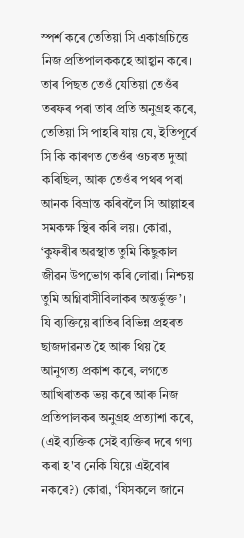স্পৰ্শ কৰে তেতিয়া সি একাগ্ৰচিত্তে নিজ প্ৰতিপালককহে আহ্বান কৰে। তাৰ পিছত তেওঁ যেতিয়া তেওঁৰ তৰফৰ পৰা তাৰ প্ৰতি অনুগ্ৰহ কৰে, তেতিয়া সি পাহৰি যায় যে, ইতিপূৰ্বে সি কি কাৰণত তেওঁৰ ওচৰত দুআ কৰিছিল, আৰু তেওঁৰ পথৰ পৰা আনক বিভ্ৰান্ত কৰিবলৈ সি আল্লাহৰ সমকক্ষ স্থিৰ কৰি লয়। কোৱা, ‘কুফৰীৰ অৱস্থাত তুমি কিছুকাল জীৱন উপভোগ কৰি লোৱা। নিশ্চয় তুমি অগ্নিবাসীবিলাকৰ অন্তৰ্ভুক্ত’।
যি ব্যক্তিয়ে ৰাতিৰ বিভিন্ন প্ৰহৰত ছাজদাৱনত হৈ আৰু থিয় হৈ আনুগত্য প্ৰকাশ কৰে, লগতে আখিৰাতক ভয় কৰে আৰু নিজ প্ৰতিপালকৰ অনুগ্ৰহ প্ৰত্যাশা কৰে, (এই ব্যক্তিক সেই ব্যক্তিৰ দৰে গণ্য কৰা হ'ব নেকি যিয়ে এইবোৰ নকৰে?) কোৱা, ‘যিসকলে জানে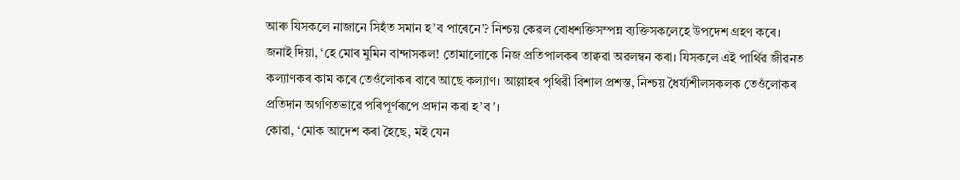আৰু যিসকলে নাজানে সিহঁত সমান হ’ব পাৰেনে’? নিশ্চয় কেৱল বোধশক্তিসম্পন্ন ব্যক্তিসকলেহে উপদেশ গ্ৰহণ কৰে।
জনাই দিয়া, ‘হে মোৰ মুমিন বান্দাসকল! তোমালোকে নিজ প্ৰতিপালকৰ তাক্বৱা অৱলম্বন কৰা। যিসকলে এই পাৰ্থিৱ জীৱনত কল্যাণকৰ কাম কৰে তেওঁলোকৰ বাবে আছে কল্যাণ। আল্লাহৰ পৃথিৱী বিশাল প্ৰশস্ত, নিশ্চয় ধৈৰ্য্যশীলসকলক তেওঁলোকৰ প্ৰতিদান অগণিতভাৱে পৰিপূৰ্ণৰূপে প্ৰদান কৰা হ’ব’।
কোৱা, ‘মোক আদেশ কৰা হৈছে, মই যেন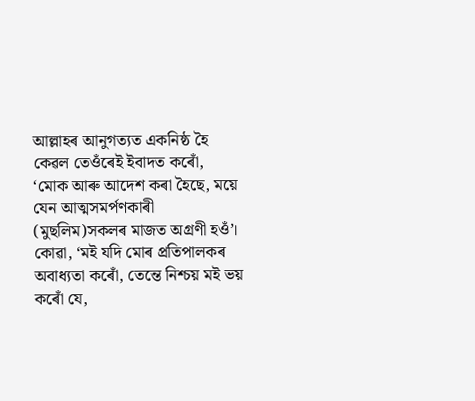আল্লাহৰ আনুগত্যত একনিষ্ঠ হৈ কেৱল তেওঁৰেই ইবাদত কৰোঁ,
‘মোক আৰু আদেশ কৰা হৈছে, ময়ে যেন আত্মসমৰ্পণকাৰী (মুছলিম)সকলৰ মাজত অগ্ৰণী হওঁ’।
কোৱা, ‘মই যদি মোৰ প্ৰতিপালকৰ অবাধ্যতা কৰোঁ, তেন্তে নিশ্চয় মই ভয় কৰোঁ যে,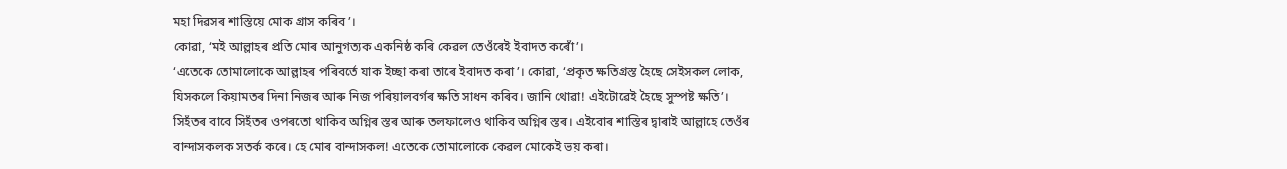মহা দিৱসৰ শাস্তিয়ে মোক গ্ৰাস কৰিব’।
কোৱা, ‘মই আল্লাহৰ প্ৰতি মোৰ আনুগত্যক একনিষ্ঠ কৰি কেৱল তেওঁৰেই ইবাদত কৰোঁ’।
‘এতেকে তোমালোকে আল্লাহৰ পৰিবৰ্তে যাক ইচ্ছা কৰা তাৰে ইবাদত কৰা’। কোৱা, ‘প্ৰকৃত ক্ষতিগ্ৰস্ত হৈছে সেইসকল লোক, যিসকলে কিয়ামতৰ দিনা নিজৰ আৰু নিজ পৰিয়ালবৰ্গৰ ক্ষতি সাধন কৰিব। জানি থোৱা! এইটোৱেই হৈছে সুস্পষ্ট ক্ষতি’।
সিহঁতৰ বাবে সিহঁতৰ ওপৰতো থাকিব অগ্নিৰ স্তৰ আৰু তলফালেও থাকিব অগ্নিৰ স্তৰ। এইবোৰ শাস্তিৰ দ্বাৰাই আল্লাহে তেওঁৰ বান্দাসকলক সতৰ্ক কৰে। হে মোৰ বান্দাসকল! এতেকে তোমালোকে কেৱল মোকেই ভয় কৰা।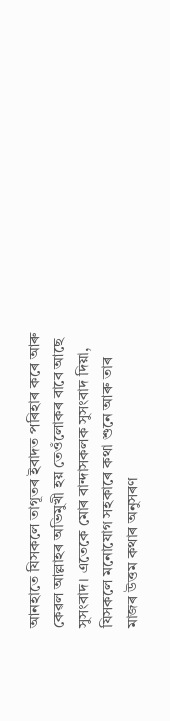আনহাতে যিসকলে তাগূতৰ ইবাদত পৰিহাৰ কৰে আৰু কেৱল আল্লাহৰ অভিমুখী হয় তেওঁলোকৰ বাবে আছে সুসংবাদ। এতেকে মোৰ বান্দাসকলক সুসংবাদ দিয়া,
যিসকলে মনোযোগ সহকাৰে কথা শুনে আৰু তাৰ মাজৰ উত্তম কথাৰ অনুসৰণ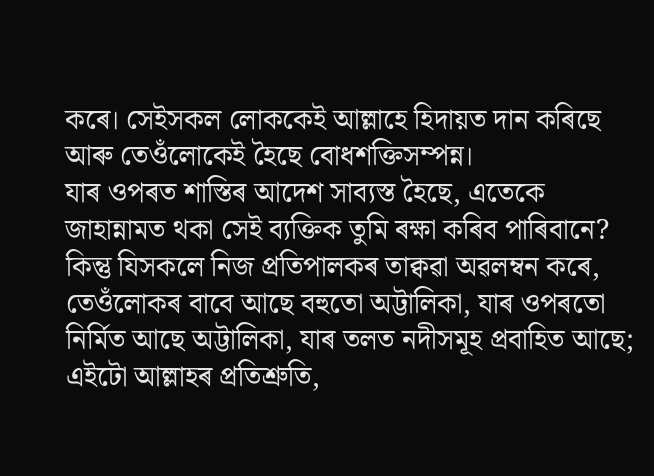কৰে। সেইসকল লোককেই আল্লাহে হিদায়ত দান কৰিছে আৰু তেওঁলোকেই হৈছে বোধশক্তিসম্পন্ন।
যাৰ ওপৰত শাস্তিৰ আদেশ সাব্যস্ত হৈছে, এতেকে জাহান্নামত থকা সেই ব্যক্তিক তুমি ৰক্ষা কৰিব পাৰিবানে?
কিন্তু যিসকলে নিজ প্ৰতিপালকৰ তাক্বৱা অৱলম্বন কৰে, তেওঁলোকৰ বাবে আছে বহুতো অট্টালিকা, যাৰ ওপৰতো নিৰ্মিত আছে অট্টালিকা, যাৰ তলত নদীসমূহ প্ৰবাহিত আছে; এইটো আল্লাহৰ প্ৰতিশ্ৰুতি,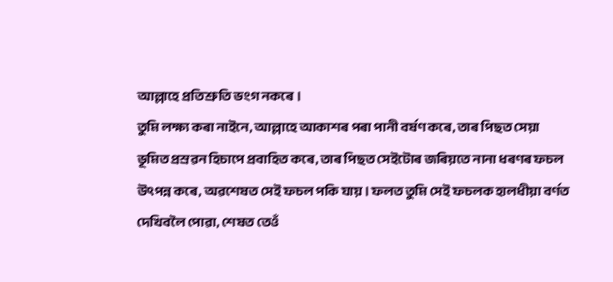আল্লাহে প্ৰতিশ্ৰুতি ভংগ নকৰে।
তুমি লক্ষ্য কৰা নাইনে, আল্লাহে আকাশৰ পৰা পানী বৰ্ষণ কৰে, তাৰ পিছত সেয়া ভূমিত প্ৰস্ৰৱন হিচাপে প্ৰবাহিত কৰে, তাৰ পিছত সেইটোৰ জৰিয়তে নানা ধৰণৰ ফচল উৎপন্ন কৰে, অৱশেষত সেই ফচল পকি যায়। ফলত তুমি সেই ফচলক হালধীয়া বৰ্ণত দেখিবলৈ পোৱা, শেষত তেওঁ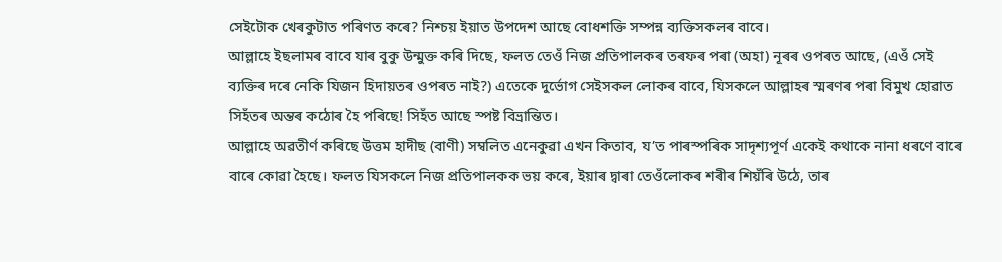সেইটোক খেৰকুটাত পৰিণত কৰে? নিশ্চয় ইয়াত উপদেশ আছে বোধশক্তি সম্পন্ন ব্যক্তিসকলৰ বাবে।
আল্লাহে ইছলামৰ বাবে যাৰ বুকু উন্মুক্ত কৰি দিছে, ফলত তেওঁ নিজ প্ৰতিপালকৰ তৰফৰ পৰা (অহা) নূৰৰ ওপৰত আছে, (এওঁ সেই ব্যক্তিৰ দৰে নেকি যিজন হিদায়তৰ ওপৰত নাই?) এতেকে দুৰ্ভোগ সেইসকল লোকৰ বাবে, যিসকলে আল্লাহৰ স্মৰণৰ পৰা বিমুখ হোৱাত সিহঁতৰ অন্তৰ কঠোৰ হৈ পৰিছে! সিহঁত আছে স্পষ্ট বিভ্ৰান্তিত।
আল্লাহে অৱতীৰ্ণ কৰিছে উত্তম হাদীছ (বাণী) সম্বলিত এনেকুৱা এখন কিতাব, য’ত পাৰস্পৰিক সাদৃশ্যপূৰ্ণ একেই কথাকে নানা ধৰণে বাৰে বাৰে কোৱা হৈছে। ফলত যিসকলে নিজ প্ৰতিপালকক ভয় কৰে, ইয়াৰ দ্বাৰা তেওঁলোকৰ শৰীৰ শিয়ঁৰি উঠে, তাৰ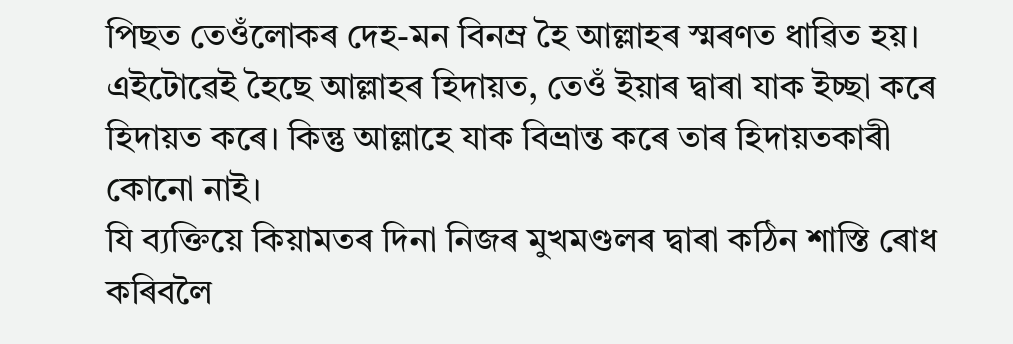পিছত তেওঁলোকৰ দেহ-মন বিনম্ৰ হৈ আল্লাহৰ স্মৰণত ধাৱিত হয়। এইটোৱেই হৈছে আল্লাহৰ হিদায়ত, তেওঁ ইয়াৰ দ্বাৰা যাক ইচ্ছা কৰে হিদায়ত কৰে। কিন্তু আল্লাহে যাক বিভ্ৰান্ত কৰে তাৰ হিদায়তকাৰী কোনো নাই।
যি ব্যক্তিয়ে কিয়ামতৰ দিনা নিজৰ মুখমণ্ডলৰ দ্বাৰা কঠিন শাস্তি ৰোধ কৰিবলৈ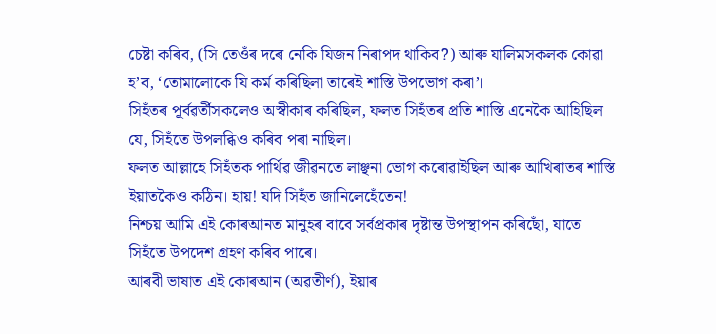চেষ্টা কৰিব, (সি তেওঁৰ দৰে নেকি যিজন নিৰাপদ থাকিব?) আৰু যালিমসকলক কোৱা হ’ব, ‘তোমালোকে যি কৰ্ম কৰিছিলা তাৰেই শাস্তি উপভোগ কৰা’।
সিহঁতৰ পূৰ্বৱৰ্তীসকলেও অস্বীকাৰ কৰিছিল, ফলত সিহঁতৰ প্ৰতি শাস্তি এনেকৈ আহিছিল যে, সিহঁতে উপলব্ধিও কৰিব পৰা নাছিল।
ফলত আল্লাহে সিহঁতক পাৰ্থিৱ জীৱনতে লাঞ্ছনা ভোগ কৰোৱাইছিল আৰু আখিৰাতৰ শাস্তি ইয়াতকৈও কঠিন। হায়! যদি সিহঁত জানিলেহেঁতেন!
নিশ্চয় আমি এই কোৰআনত মানুহৰ বাবে সৰ্বপ্ৰকাৰ দৃষ্টান্ত উপস্থাপন কৰিছোঁ, যাতে সিহঁতে উপদেশ গ্ৰহণ কৰিব পাৰে।
আৰবী ভাষাত এই কোৰআন (অৱতীৰ্ণ), ইয়াৰ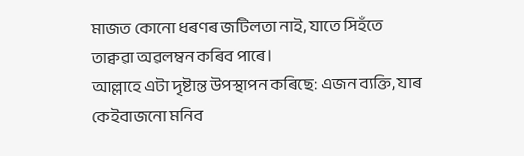মাজত কোনো ধৰণৰ জটিলতা নাই, যাতে সিহঁতে তাক্বৱা অৱলম্বন কৰিব পাৰে।
আল্লাহে এটা দৃষ্টান্ত উপস্থাপন কৰিছে: এজন ব্যক্তি, যাৰ কেইবাজনো মনিব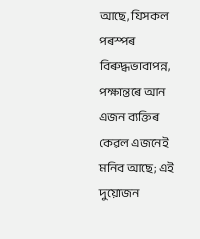আছে, যিসকল পৰস্পৰ বিৰুদ্ধভাবাপন্ন, পক্ষান্তৰে আন এজন ব্যক্তিৰ কেৱল এজনেই মনিব আছে; এই দুয়োজন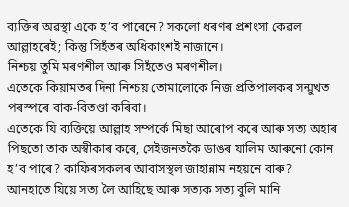ব্যক্তিৰ অৱস্থা একে হ’ব পাৰেনে? সকলো ধৰণৰ প্ৰশংসা কেৱল আল্লাহৰেই; কিন্তু সিহঁতৰ অধিকাংশই নাজানে।
নিশ্চয় তুমি মৰণশীল আৰু সিহঁতেও মৰণশীল।
এতেকে কিয়ামতৰ দিনা নিশ্চয় তোমালোকে নিজ প্ৰতিপালকৰ সন্মুখত পৰস্পৰে বাক-বিতণ্ডা কৰিবা।
এতেকে যি ব্যক্তিয়ে আল্লাহ সম্পৰ্কে মিছা আৰোপ কৰে আৰু সত্য অহাৰ পিছতো তাক অস্বীকাৰ কৰে, সেইজনতকৈ ডাঙৰ যালিম আৰুনো কোন হ’ব পাৰে? কাফিৰসকলৰ আবাসস্থল জাহান্নাম নহয়নে বাৰু?
আনহাতে যিয়ে সত্য লৈ আহিছে আৰু সত্যক সত্য বুলি মানি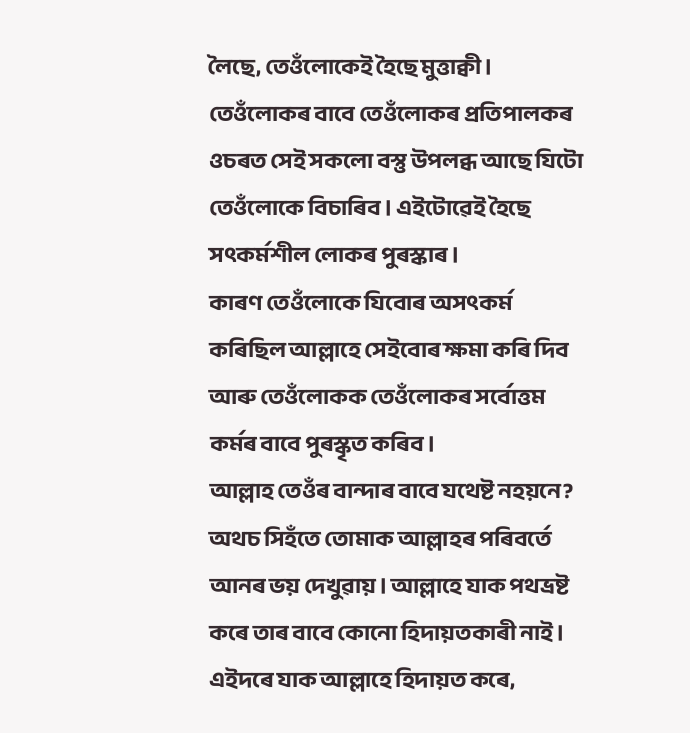লৈছে, তেওঁলোকেই হৈছে মুত্তাক্বী।
তেওঁলোকৰ বাবে তেওঁলোকৰ প্ৰতিপালকৰ ওচৰত সেই সকলো বস্তু উপলব্ধ আছে যিটো তেওঁলোকে বিচাৰিব। এইটোৱেই হৈছে সৎকৰ্মশীল লোকৰ পুৰস্কাৰ।
কাৰণ তেওঁলোকে যিবোৰ অসৎকৰ্ম কৰিছিল আল্লাহে সেইবোৰ ক্ষমা কৰি দিব আৰু তেওঁলোকক তেওঁলোকৰ সৰ্বোত্তম কৰ্মৰ বাবে পুৰস্কৃত কৰিব।
আল্লাহ তেওঁৰ বান্দাৰ বাবে যথেষ্ট নহয়নে? অথচ সিহঁতে তোমাক আল্লাহৰ পৰিবৰ্তে আনৰ ভয় দেখুৱায়। আল্লাহে যাক পথভ্ৰষ্ট কৰে তাৰ বাবে কোনো হিদায়তকাৰী নাই।
এইদৰে যাক আল্লাহে হিদায়ত কৰে,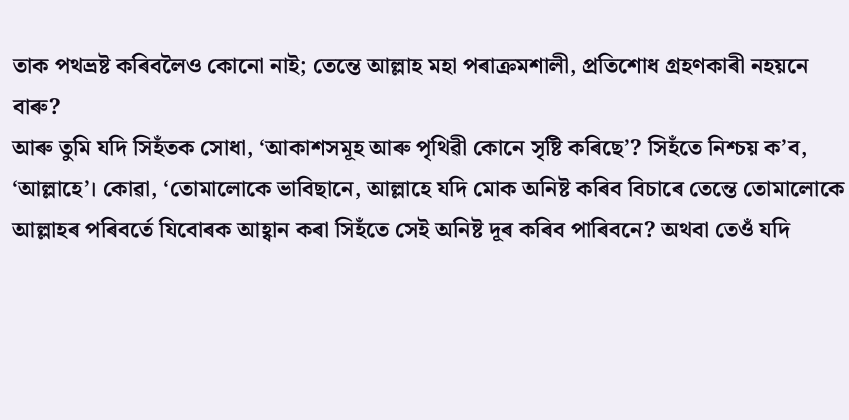তাক পথভ্ৰষ্ট কৰিবলৈও কোনো নাই; তেন্তে আল্লাহ মহা পৰাক্ৰমশালী, প্ৰতিশোধ গ্ৰহণকাৰী নহয়নে বাৰু?
আৰু তুমি যদি সিহঁতক সোধা, ‘আকাশসমূহ আৰু পৃথিৱী কোনে সৃষ্টি কৰিছে’? সিহঁতে নিশ্চয় ক’ব, ‘আল্লাহে’। কোৱা, ‘তোমালোকে ভাবিছানে, আল্লাহে যদি মোক অনিষ্ট কৰিব বিচাৰে তেন্তে তোমালোকে আল্লাহৰ পৰিবৰ্তে যিবোৰক আহ্বান কৰা সিহঁতে সেই অনিষ্ট দূৰ কৰিব পাৰিবনে? অথবা তেওঁ যদি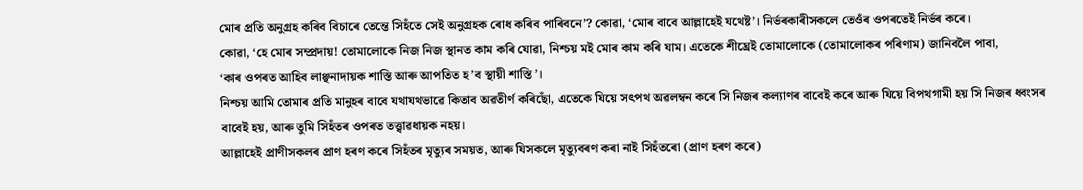মোৰ প্ৰতি অনুগ্ৰহ কৰিব বিচাৰে তেন্তে সিহঁতে সেই অনুগ্ৰহক ৰোধ কৰিব পাৰিবনে’? কোৱা, ‘মোৰ বাবে আল্লাহেই যথেষ্ট’। নিৰ্ভৰকাৰীসকলে তেওঁৰ ওপৰতেই নিৰ্ভৰ কৰে।
কোৱা, ‘হে মোৰ সম্প্ৰদায়! তোমালোকে নিজ নিজ স্থানত কাম কৰি যোৱা, নিশ্চয় মই মোৰ কাম কৰি যাম। এতেকে শীঘ্ৰেই তোমালোকে (তোমালোকৰ পৰিণাম) জানিবলৈ পাবা,
‘কাৰ ওপৰত আহিব লাঞ্ছনাদায়ক শাস্তি আৰু আপতিত হ’ব স্থায়ী শাস্তি’।
নিশ্চয় আমি তোমাৰ প্ৰতি মানুহৰ বাবে যথাযথভাৱে কিতাব অৱতীৰ্ণ কৰিছোঁ, এতেকে যিয়ে সৎপথ অৱলম্বন কৰে সি নিজৰ কল্যাণৰ বাবেই কৰে আৰু যিয়ে বিপথগামী হয় সি নিজৰ ধ্বংসৰ বাবেই হয়, আৰু তুমি সিহঁতৰ ওপৰত তত্ত্বাৱধায়ক নহয়।
আল্লাহেই প্ৰাণীসকলৰ প্ৰাণ হৰণ কৰে সিহঁতৰ মৃত্যুৰ সময়ত, আৰু যিসকলে মৃত্যুবৰণ কৰা নাই সিহঁতৰো (প্ৰাণ হৰণ কৰে)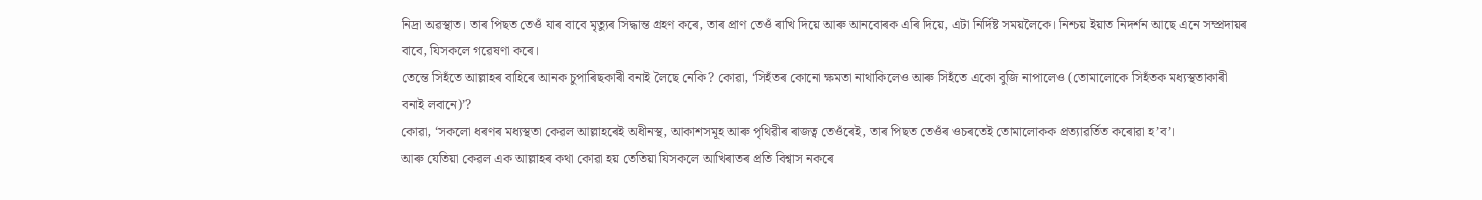নিদ্ৰা অৱস্থাত। তাৰ পিছত তেওঁ যাৰ বাবে মৃত্যুৰ সিদ্ধান্ত গ্ৰহণ কৰে, তাৰ প্ৰাণ তেওঁ ৰাখি দিয়ে আৰু আনবোৰক এৰি দিয়ে, এটা নিৰ্দিষ্ট সময়লৈকে। নিশ্চয় ইয়াত নিদৰ্শন আছে এনে সম্প্ৰদায়ৰ বাবে, যিসকলে গৱেষণা কৰে।
তেন্তে সিহঁতে আল্লাহৰ বাহিৰে আনক চুপাৰিছকাৰী বনাই লৈছে নেকি? কোৱা, ‘সিহঁতৰ কোনো ক্ষমতা নাথাকিলেও আৰু সিহঁতে একো বুজি নাপালেও (তোমালোকে সিহঁতক মধ্যস্থতাকাৰী বনাই লবানে)’?
কোৱা, ‘সকলো ধৰণৰ মধ্যস্থতা কেৱল আল্লাহৰেই অধীনস্থ, আকাশসমূহ আৰু পৃথিৱীৰ ৰাজত্ব তেওঁৰেই, তাৰ পিছত তেওঁৰ ওচৰতেই তোমালোকক প্ৰত্যাৱৰ্তিত কৰোৱা হ’ব’।
আৰু যেতিয়া কেৱল এক আল্লাহৰ কথা কোৱা হয় তেতিয়া যিসকলে আখিৰাতৰ প্ৰতি বিশ্বাস নকৰে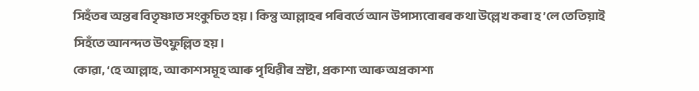সিহঁতৰ অন্তৰ বিতৃষ্ণাত সংকুচিত হয়। কিন্তু আল্লাহৰ পৰিবৰ্তে আন উপাস্যবোৰৰ কথা উল্লেখ কৰা হ’লে তেতিয়াই সিহঁতে আনন্দত উৎফুল্লিত হয়।
কোৱা, ‘হে আল্লাহ, আকাশসমূহ আৰু পৃথিৱীৰ স্ৰষ্টা, প্ৰকাশ্য আৰু অপ্ৰকাশ্য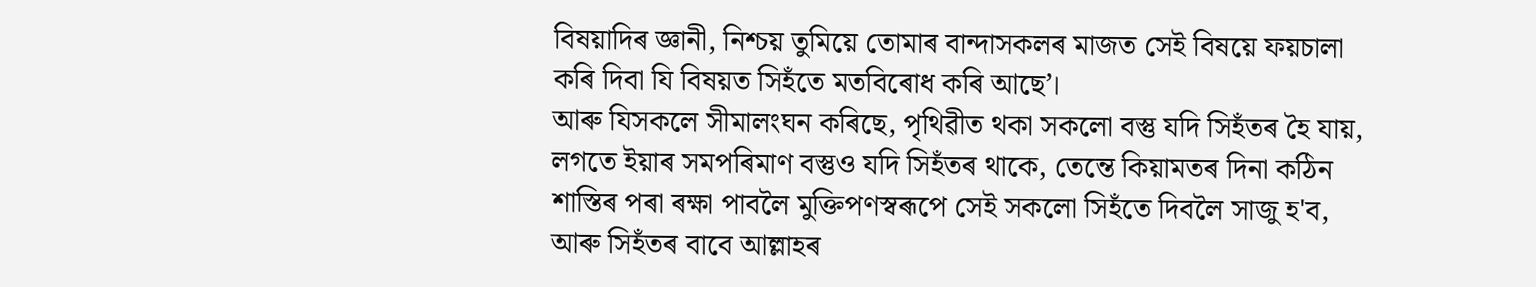বিষয়াদিৰ জ্ঞানী, নিশ্চয় তুমিয়ে তোমাৰ বান্দাসকলৰ মাজত সেই বিষয়ে ফয়চালা কৰি দিবা যি বিষয়ত সিহঁতে মতবিৰোধ কৰি আছে’।
আৰু যিসকলে সীমালংঘন কৰিছে, পৃথিৱীত থকা সকলো বস্তু যদি সিহঁতৰ হৈ যায়, লগতে ইয়াৰ সমপৰিমাণ বস্তুও যদি সিহঁতৰ থাকে, তেন্তে কিয়ামতৰ দিনা কঠিন শাস্তিৰ পৰা ৰক্ষা পাবলৈ মুক্তিপণস্বৰূপে সেই সকলো সিহঁতে দিবলৈ সাজু হ'ব, আৰু সিহঁতৰ বাবে আল্লাহৰ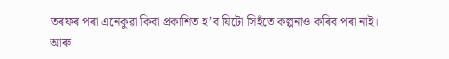তৰফৰ পৰা এনেকুৱা কিবা প্ৰকাশিত হ’ব যিটো সিহঁতে কল্পনাও কৰিব পৰা নাই।
আৰু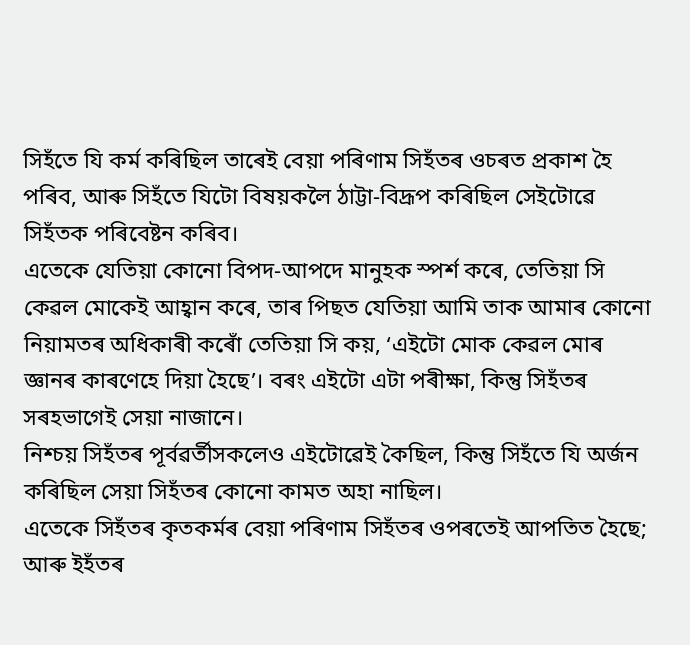সিহঁতে যি কৰ্ম কৰিছিল তাৰেই বেয়া পৰিণাম সিহঁতৰ ওচৰত প্ৰকাশ হৈ পৰিব, আৰু সিহঁতে যিটো বিষয়কলৈ ঠাট্টা-বিদ্ৰূপ কৰিছিল সেইটোৱে সিহঁতক পৰিবেষ্টন কৰিব।
এতেকে যেতিয়া কোনো বিপদ-আপদে মানুহক স্পৰ্শ কৰে, তেতিয়া সি কেৱল মোকেই আহ্বান কৰে, তাৰ পিছত যেতিয়া আমি তাক আমাৰ কোনো নিয়ামতৰ অধিকাৰী কৰোঁ তেতিয়া সি কয়, ‘এইটো মোক কেৱল মোৰ জ্ঞানৰ কাৰণেহে দিয়া হৈছে’। বৰং এইটো এটা পৰীক্ষা, কিন্তু সিহঁতৰ সৰহভাগেই সেয়া নাজানে।
নিশ্চয় সিহঁতৰ পূৰ্বৱৰ্তীসকলেও এইটোৱেই কৈছিল, কিন্তু সিহঁতে যি অৰ্জন কৰিছিল সেয়া সিহঁতৰ কোনো কামত অহা নাছিল।
এতেকে সিহঁতৰ কৃতকৰ্মৰ বেয়া পৰিণাম সিহঁতৰ ওপৰতেই আপতিত হৈছে; আৰু ইহঁতৰ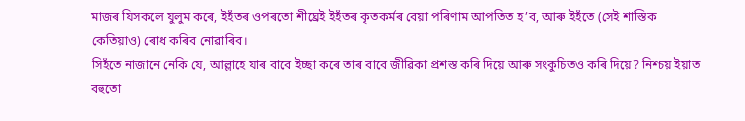মাজৰ যিসকলে যুলুম কৰে, ইহঁতৰ ওপৰতো শীঘ্ৰেই ইহঁতৰ কৃতকৰ্মৰ বেয়া পৰিণাম আপতিত হ’ব, আৰু ইহঁতে (সেই শাস্তিক কেতিয়াও) ৰোধ কৰিব নোৱাৰিব।
সিহঁতে নাজানে নেকি যে, আল্লাহে যাৰ বাবে ইচ্ছা কৰে তাৰ বাবে জীৱিকা প্ৰশস্ত কৰি দিয়ে আৰু সংকুচিতও কৰি দিয়ে? নিশ্চয় ইয়াত বহুতো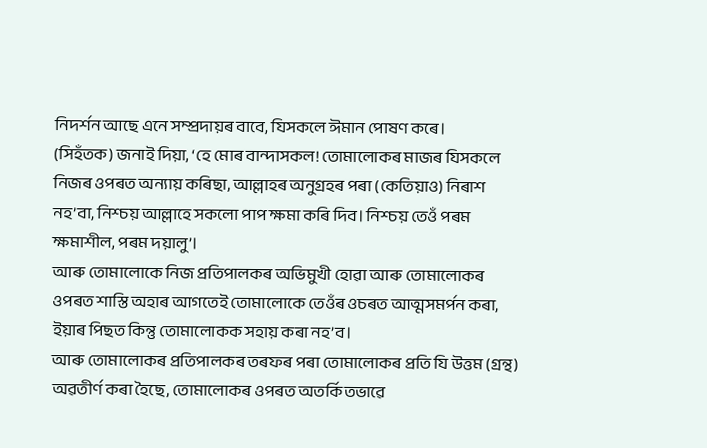নিদৰ্শন আছে এনে সম্প্ৰদায়ৰ বাবে, যিসকলে ঈমান পোষণ কৰে।
(সিহঁতক) জনাই দিয়া, ‘হে মোৰ বান্দাসকল! তোমালোকৰ মাজৰ যিসকলে নিজৰ ওপৰত অন্যায় কৰিছা, আল্লাহৰ অনুগ্ৰহৰ পৰা (কেতিয়াও) নিৰাশ নহ’বা, নিশ্চয় আল্লাহে সকলো পাপ ক্ষমা কৰি দিব। নিশ্চয় তেওঁ পৰম ক্ষমাশীল, পৰম দয়ালু’।
আৰু তোমালোকে নিজ প্ৰতিপালকৰ অভিমুখী হোৱা আৰু তোমালোকৰ ওপৰত শাস্তি অহাৰ আগতেই তোমালোকে তেওঁৰ ওচৰত আত্মসমৰ্পন কৰা, ইয়াৰ পিছত কিন্তু তোমালোকক সহায় কৰা নহ’ব।
আৰু তোমালোকৰ প্ৰতিপালকৰ তৰফৰ পৰা তোমালোকৰ প্ৰতি যি উত্তম (গ্ৰন্থ) অৱতীৰ্ণ কৰা হৈছে, তোমালোকৰ ওপৰত অতৰ্কিতভাৱে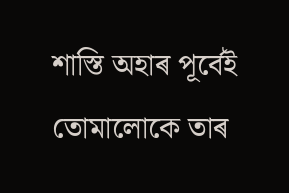শাস্তি অহাৰ পূৰ্বেই তোমালোকে তাৰ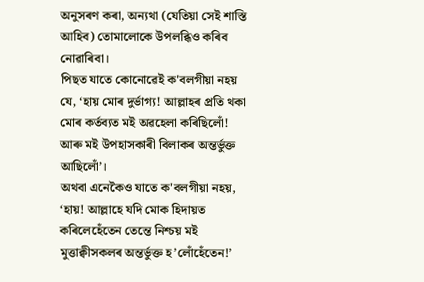অনুসৰণ কৰা, অন্যথা (যেতিয়া সেই শাস্তি আহিব) তোমালোকে উপলব্ধিও কৰিব নোৱাৰিবা।
পিছত যাতে কোনোৱেই ক'বলগীয়া নহয় যে, ‘হায় মোৰ দুৰ্ভাগ্য! আল্লাহৰ প্ৰতি থকা মোৰ কৰ্তব্যত মই অৱহেলা কৰিছিলোঁ! আৰু মই উপহাসকাৰী বিলাকৰ অন্তৰ্ভুক্ত আছিলোঁ’।
অথবা এনেকৈও যাতে ক'বলগীয়া নহয়, ‘হায়! আল্লাহে যদি মোক হিদায়ত কৰিলেহেঁতেন তেন্তে নিশ্চয় মই মুত্তাক্বীসকলৰ অন্তৰ্ভুক্ত হ’লোঁহেঁতেন!’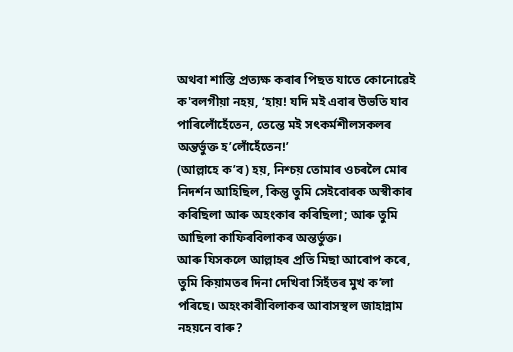অথবা শাস্তি প্ৰত্যক্ষ কৰাৰ পিছত যাতে কোনোৱেই ক'বলগীয়া নহয়, ‘হায়! যদি মই এবাৰ উভতি যাব পাৰিলোঁহেঁতেন, তেন্তে মই সৎকৰ্মশীলসকলৰ অন্তৰ্ভুক্ত হ’লোঁহেঁতেন!’
(আল্লাহে ক’ব) হয়, নিশ্চয় তোমাৰ ওচৰলৈ মোৰ নিদৰ্শন আহিছিল, কিন্তু তুমি সেইবোৰক অস্বীকাৰ কৰিছিলা আৰু অহংকাৰ কৰিছিলা; আৰু তুমি আছিলা কাফিৰবিলাকৰ অন্তৰ্ভুক্ত।
আৰু যিসকলে আল্লাহৰ প্ৰতি মিছা আৰোপ কৰে, তুমি কিয়ামতৰ দিনা দেখিবা সিহঁতৰ মুখ ক’লা পৰিছে। অহংকাৰীবিলাকৰ আবাসস্থল জাহান্নাম নহয়নে বাৰু?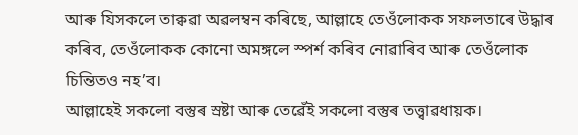আৰু যিসকলে তাক্বৱা অৱলম্বন কৰিছে, আল্লাহে তেওঁলোকক সফলতাৰে উদ্ধাৰ কৰিব, তেওঁলোকক কোনো অমঙ্গলে স্পৰ্শ কৰিব নোৱাৰিব আৰু তেওঁলোক চিন্তিতও নহ’ব।
আল্লাহেই সকলো বস্তুৰ স্ৰষ্টা আৰু তেৱেঁই সকলো বস্তুৰ তত্ত্বাৱধায়ক।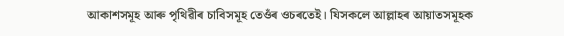আকাশসমূহ আৰু পৃথিৱীৰ চাবিসমূহ তেওঁৰ ওচৰতেই। যিসকলে আল্লাহৰ আয়াতসমূহক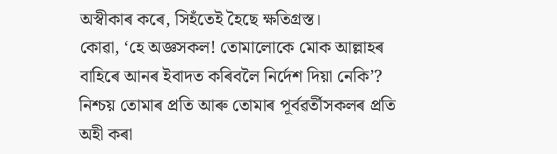অস্বীকাৰ কৰে, সিহঁতেই হৈছে ক্ষতিগ্ৰস্ত।
কোৱা, ‘হে অজ্ঞসকল! তোমালোকে মোক আল্লাহৰ বাহিৰে আনৰ ইবাদত কৰিবলৈ নিৰ্দেশ দিয়া নেকি’?
নিশ্চয় তোমাৰ প্ৰতি আৰু তোমাৰ পূৰ্বৱৰ্তীসকলৰ প্ৰতি অহী কৰা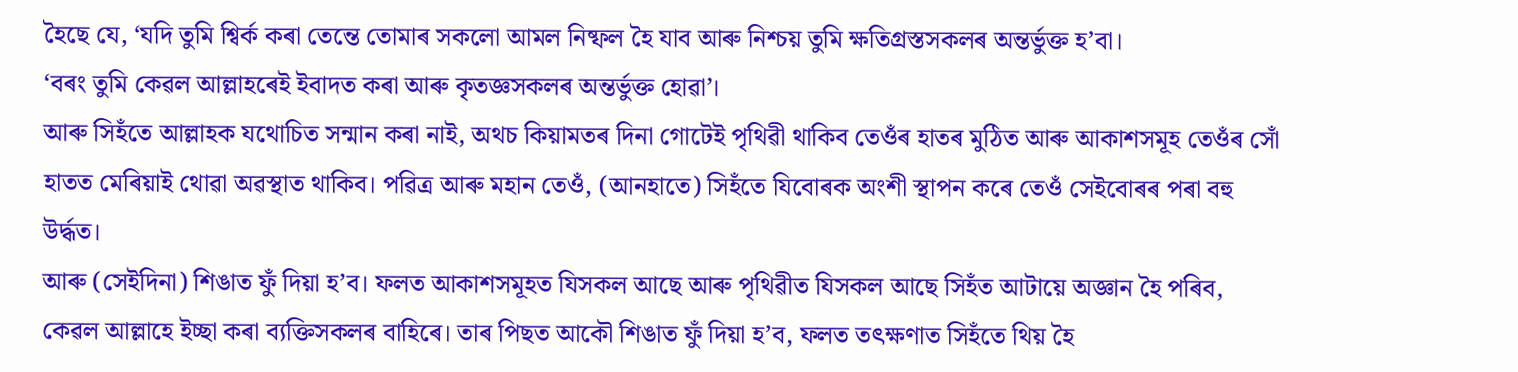হৈছে যে, ‘যদি তুমি শ্বিৰ্ক কৰা তেন্তে তোমাৰ সকলো আমল নিষ্ফল হৈ যাব আৰু নিশ্চয় তুমি ক্ষতিগ্ৰস্তসকলৰ অন্তৰ্ভুক্ত হ’বা।
‘বৰং তুমি কেৱল আল্লাহৰেই ইবাদত কৰা আৰু কৃতজ্ঞসকলৰ অন্তৰ্ভুক্ত হোৱা’।
আৰু সিহঁতে আল্লাহক যথোচিত সন্মান কৰা নাই, অথচ কিয়ামতৰ দিনা গোটেই পৃথিৱী থাকিব তেওঁৰ হাতৰ মুঠিত আৰু আকাশসমূহ তেওঁৰ সোঁ হাতত মেৰিয়াই থোৱা অৱস্থাত থাকিব। পৱিত্ৰ আৰু মহান তেওঁ, (আনহাতে) সিহঁতে যিবোৰক অংশী স্থাপন কৰে তেওঁ সেইবোৰৰ পৰা বহু উৰ্দ্ধত।
আৰু (সেইদিনা) শিঙাত ফুঁ দিয়া হ’ব। ফলত আকাশসমূহত যিসকল আছে আৰু পৃথিৱীত যিসকল আছে সিহঁত আটায়ে অজ্ঞান হৈ পৰিব, কেৱল আল্লাহে ইচ্ছা কৰা ব্যক্তিসকলৰ বাহিৰে। তাৰ পিছত আকৌ শিঙাত ফুঁ দিয়া হ’ব, ফলত তৎক্ষণাত সিহঁতে থিয় হৈ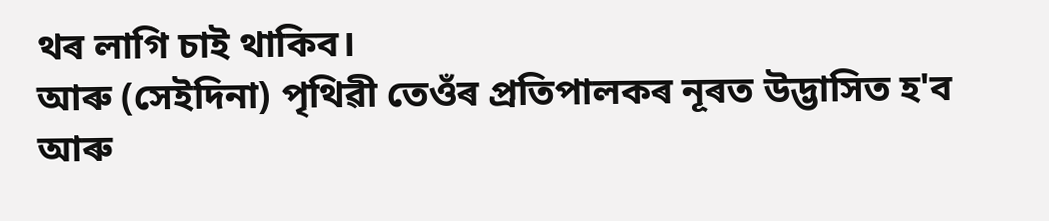থৰ লাগি চাই থাকিব।
আৰু (সেইদিনা) পৃথিৱী তেওঁৰ প্ৰতিপালকৰ নূৰত উদ্ভাসিত হ'ব আৰু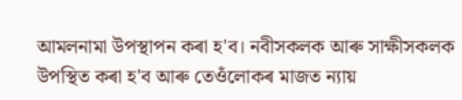আমলনামা উপস্থাপন কৰা হ'ব। নবীসকলক আৰু সাক্ষীসকলক উপস্থিত কৰা হ'ব আৰু তেওঁলোকৰ মাজত ন্যায়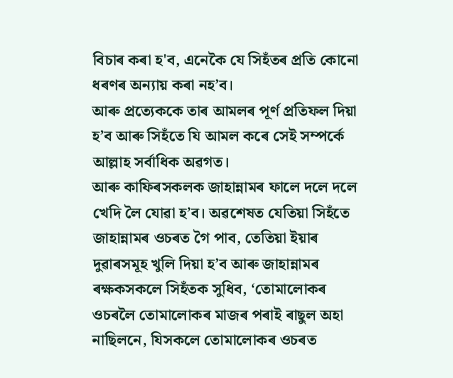বিচাৰ কৰা হ'ব, এনেকৈ যে সিহঁতৰ প্ৰতি কোনো ধৰণৰ অন্যায় কৰা নহ’ব।
আৰু প্ৰত্যেককে তাৰ আমলৰ পূৰ্ণ প্ৰতিফল দিয়া হ’ব আৰু সিহঁতে যি আমল কৰে সেই সম্পৰ্কে আল্লাহ সৰ্বাধিক অৱগত।
আৰু কাফিৰসকলক জাহান্নামৰ ফালে দলে দলে খেদি লৈ যোৱা হ’ব। অৱশেষত যেতিয়া সিহঁতে জাহান্নামৰ ওচৰত গৈ পাব, তেতিয়া ইয়াৰ দুৱাৰসমূহ খুলি দিয়া হ’ব আৰু জাহান্নামৰ ৰক্ষকসকলে সিহঁতক সুধিব, ‘তোমালোকৰ ওচৰলৈ তোমালোকৰ মাজৰ পৰাই ৰাছুল অহা নাছিলনে, যিসকলে তোমালোকৰ ওচৰত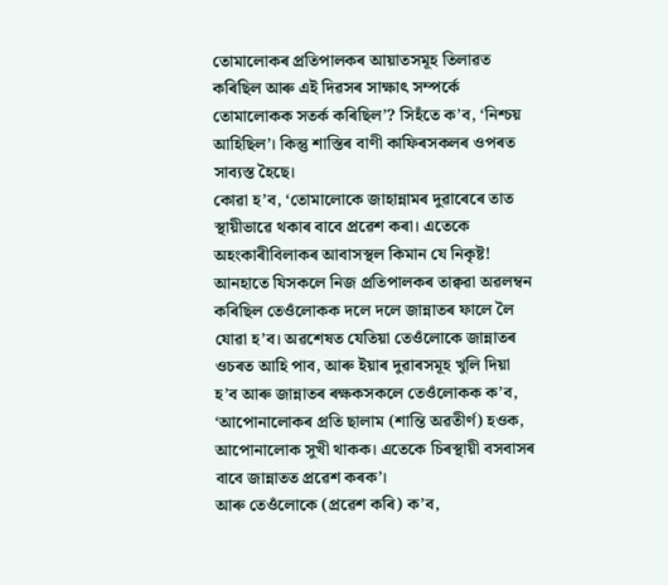তোমালোকৰ প্ৰতিপালকৰ আয়াতসমূহ তিলাৱত কৰিছিল আৰু এই দিৱসৰ সাক্ষাৎ সম্পৰ্কে তোমালোকক সতৰ্ক কৰিছিল’? সিহঁতে ক’ব, ‘নিশ্চয় আহিছিল’। কিন্তু শাস্তিৰ বাণী কাফিৰসকলৰ ওপৰত সাব্যস্ত হৈছে।
কোৱা হ’ব, ‘তোমালোকে জাহান্নামৰ দুৱাৰেৰে তাত স্থায়ীভাৱে থকাৰ বাবে প্ৰৱেশ কৰা। এতেকে অহংকাৰীবিলাকৰ আবাসস্থল কিমান যে নিকৃষ্ট!
আনহাতে যিসকলে নিজ প্ৰতিপালকৰ তাক্বৱা অৱলম্বন কৰিছিল তেওঁলোকক দলে দলে জান্নাতৰ ফালে লৈ যোৱা হ’ব। অৱশেষত যেতিয়া তেওঁলোকে জান্নাতৰ ওচৰত আহি পাব, আৰু ইয়াৰ দুৱাৰসমূহ খুলি দিয়া হ’ব আৰু জান্নাতৰ ৰক্ষকসকলে তেওঁলোকক ক’ব, ‘আপোনালোকৰ প্ৰতি ছালাম (শান্তি অৱতীৰ্ণ) হওক, আপোনালোক সুখী থাকক। এতেকে চিৰস্থায়ী বসবাসৰ বাবে জান্নাতত প্ৰৱেশ কৰক’।
আৰু তেওঁলোকে (প্ৰৱেশ কৰি) ক’ব,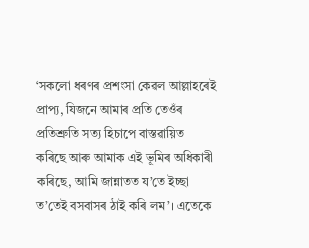‘সকলো ধৰণৰ প্ৰশংসা কেৱল আল্লাহৰেই প্ৰাপ্য, যিজনে আমাৰ প্ৰতি তেওঁৰ প্ৰতিশ্ৰুতি সত্য হিচাপে বাস্তৱায়িত কৰিছে আৰু আমাক এই ভূমিৰ অধিকাৰী কৰিছে, আমি জান্নাতত য’তে ইচ্ছা ত’তেই বসবাসৰ ঠাই কৰি লম’। এতেকে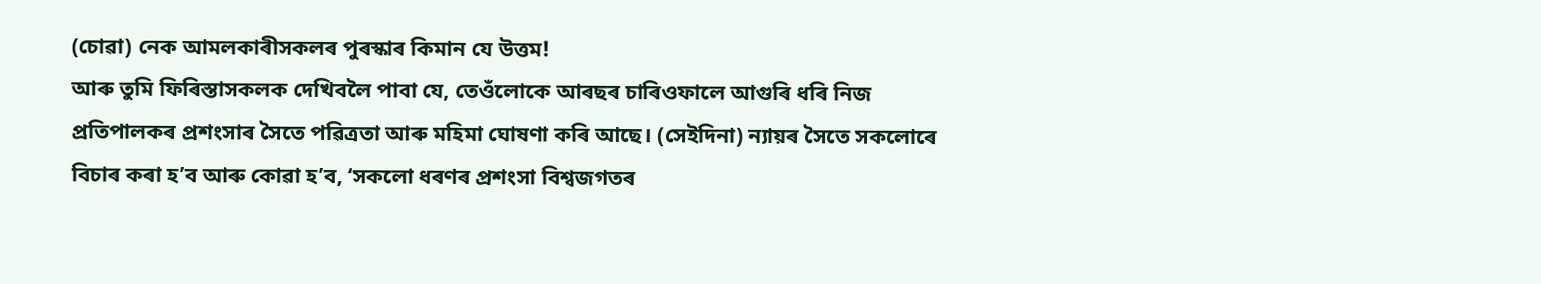(চোৱা) নেক আমলকাৰীসকলৰ পুৰস্কাৰ কিমান যে উত্তম!
আৰু তুমি ফিৰিস্তাসকলক দেখিবলৈ পাবা যে, তেওঁলোকে আৰছৰ চাৰিওফালে আগুৰি ধৰি নিজ প্ৰতিপালকৰ প্ৰশংসাৰ সৈতে পৱিত্ৰতা আৰু মহিমা ঘোষণা কৰি আছে। (সেইদিনা) ন্যায়ৰ সৈতে সকলোৰে বিচাৰ কৰা হ’ব আৰু কোৱা হ’ব, ‘সকলো ধৰণৰ প্ৰশংসা বিশ্বজগতৰ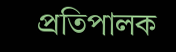প্ৰতিপালক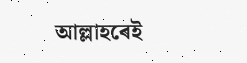আল্লাহৰেই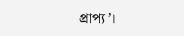প্ৰাপ্য’।